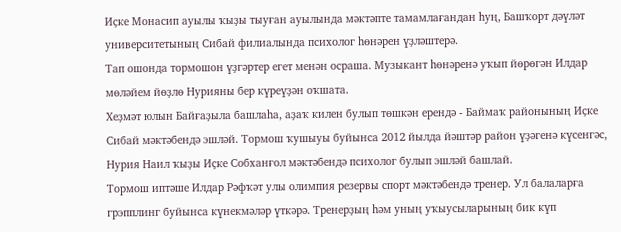Иҫке Монасип ауылы ҡыҙы тыуған ауылында мәктәпте тамамлағандан һуң, Башҡорт дәүләт университетының Сибай филиалында психолог һөнәрен үҙләштерә.
Тап ошонда тормошон үҙгәртер егет менән осраша. Музыкант һөнәренә уҡып йөрөгән Илдар мөләйем йөҙлө Нурияны бер күреүҙән оҡшата.
Хеҙмәт юлын Байғаҙыла башлаһа, аҙаҡ килен булып төшкән ерендә - Баймаҡ районының Иҫке Сибай мәктәбендә эшләй. Тормош ҡушыуы буйынса 2012 йылда йәштәр район үҙәгенә күсенгәс, Нурия Наил ҡыҙы Иҫке Собханғол мәктәбендә психолог булып эшләй башлай.
Тормош иптәше Илдар Рәфҡәт улы олимпия резервы спорт мәктәбендә тренер. Ул балаларға грэпплинг буйынса күнекмәләр үткәрә. Тренерҙың һәм уның уҡыусыларының бик күп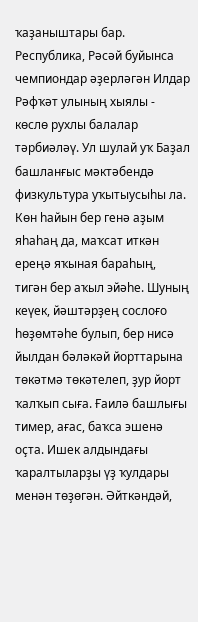ҡаҙаныштары бар. Республика, Рәсәй буйынса чемпиондар әҙерләгән Илдар Рәфҡәт улының хыялы - көслө рухлы балалар тәрбиәләү. Ул шулай уҡ Баҙал башланғыс мәктәбендә физкультура уҡытыусыһы ла.
Көн һайын бер генә аҙым яһаһаң да, маҡсат иткән ереңә яҡыная бараһың, тигән бер аҡыл эйәһе. Шуның кеүек, йәштәрҙең сослоғо һөҙөмтәһе булып, бер нисә йылдан бәләкәй йорттарына төкәтмә төкәтелеп, ҙур йорт ҡалҡып сыға. Ғаилә башлығы тимер, ағас, баҡса эшенә оҫта. Ишек алдындағы ҡаралтыларҙы үҙ ҡулдары менән төҙөгән. Әйткәндәй,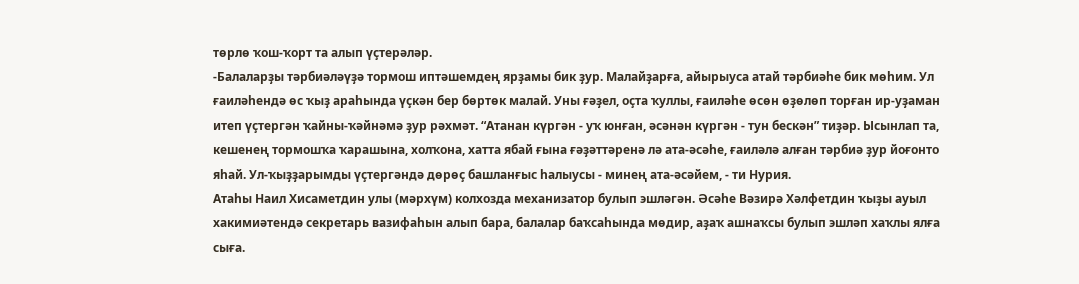төрлө ҡош-ҡорт та алып үҫтерәләр.
-Балаларҙы тәрбиәләүҙә тормош иптәшемдең ярҙамы бик ҙур. Малайҙарға, айырыуса атай тәрбиәһе бик мөһим. Ул ғаиләһендә өс ҡыҙ араһында үҫкән бер бөртөк малай. Уны ғәҙел, оҫта ҡуллы, ғаиләһе өсөн өҙөлөп торған ир-уҙаман итеп үҫтергән ҡайны-ҡәйнәмә ҙур рәхмәт. “Атанан күргән - уҡ юнған, әсәнән күргән - тун бескән” тиҙәр. Ысынлап та, кешенең тормошҡа ҡарашына, холҡона, хатта ябай ғына ғәҙәттәренә лә ата-әсәһе, ғаиләлә алған тәрбиә ҙур йоғонто яһай. Ул-ҡыҙҙарымды үҫтергәндә дөрөҫ башланғыс һалыусы - минең ата-әсәйем, - ти Нурия.
Атаһы Наил Хисаметдин улы (мәрхүм) колхозда механизатор булып эшләгән. Әсәһе Вәзирә Хәлфетдин ҡыҙы ауыл хакимиәтендә секретарь вазифаһын алып бара, балалар баҡсаһында мөдир, аҙаҡ ашнаҡсы булып эшләп хаҡлы ялға сыға.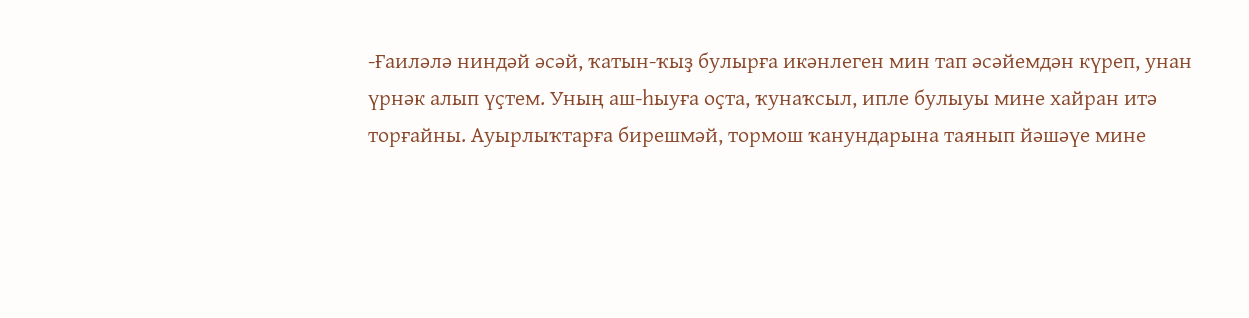-Ғаиләлә ниндәй әсәй, ҡатын-ҡыҙ булырға икәнлеген мин тап әсәйемдән күреп, унан үрнәк алып үҫтем. Уның аш-һыуға оҫта, ҡунаҡсыл, ипле булыуы мине хайран итә торғайны. Ауырлыҡтарға бирешмәй, тормош ҡанундарына таянып йәшәүе мине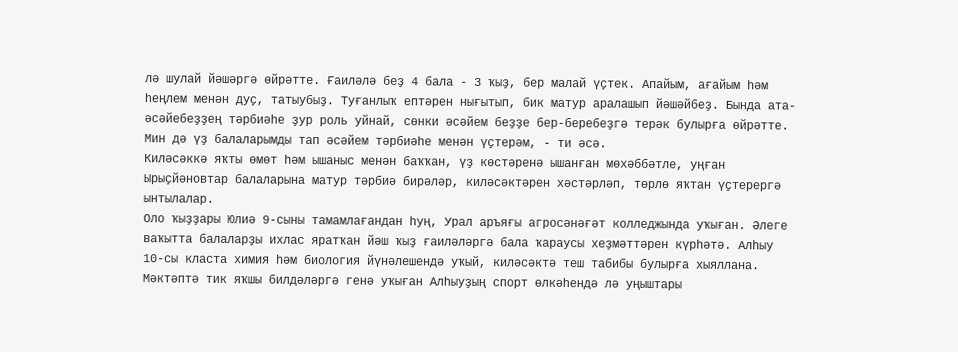лә шулай йәшәргә өйрәтте. Ғаиләлә беҙ 4 бала - 3 ҡыҙ, бер малай үҫтек. Апайым, ағайым һәм һеңлем менән дуҫ, татыубыҙ. Туғанлыҡ ептәрен нығытып, бик матур аралашып йәшәйбеҙ. Бында ата-әсәйебеҙҙең тәрбиәһе ҙур роль уйнай, сөнки әсәйем беҙҙе бер-беребеҙгә терәк булырға өйрәтте. Мин дә үҙ балаларымды тап әсәйем тәрбиәһе менән үҫтерәм, - ти әсә.
Киләсәккә яҡты өмөт һәм ышаныс менән баҡҡан, үҙ көстәренә ышанған мөхәббәтле, уңған Ырыҫйәновтар балаларына матур тәрбиә бирәләр, киләсәктәрен хәстәрләп, төрлө яҡтан үҫтерергә ынтылалар.
Оло ҡыҙҙары Юлиә 9-сыны тамамлағандан һуң, Урал аръяғы агросәнәғәт колледжында уҡыған. Әлеге ваҡытта балаларҙы ихлас яратҡан йәш ҡыҙ ғаиләләргә бала ҡараусы хеҙмәттәрен күрһәтә. Алһыу 10-сы класта химия һәм биология йүнәлешендә уҡый, киләсәктә теш табибы булырға хыяллана. Мәктәптә тик яҡшы билдәләргә генә уҡыған Алһыуҙың спорт өлкәһендә лә уңыштары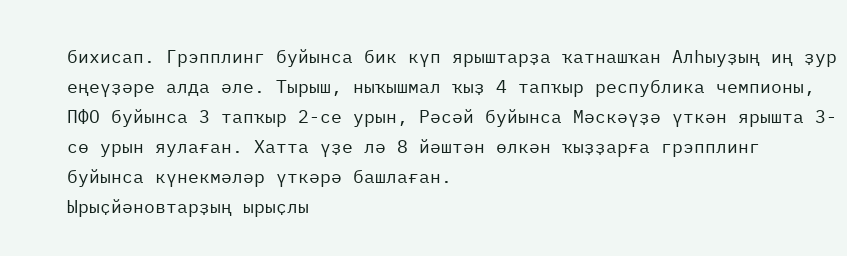бихисап. Грэпплинг буйынса бик күп ярыштарҙа ҡатнашҡан Алһыуҙың иң ҙур еңеүҙәре алда әле. Тырыш, ныҡышмал ҡыҙ 4 тапҡыр республика чемпионы, ПФО буйынса 3 тапҡыр 2-се урын, Рәсәй буйынса Мәскәүҙә үткән ярышта 3-сө урын яулаған. Хатта үҙе лә 8 йәштән өлкән ҡыҙҙарға грэпплинг буйынса күнекмәләр үткәрә башлаған.
Ырыҫйәновтарҙың ырыҫлы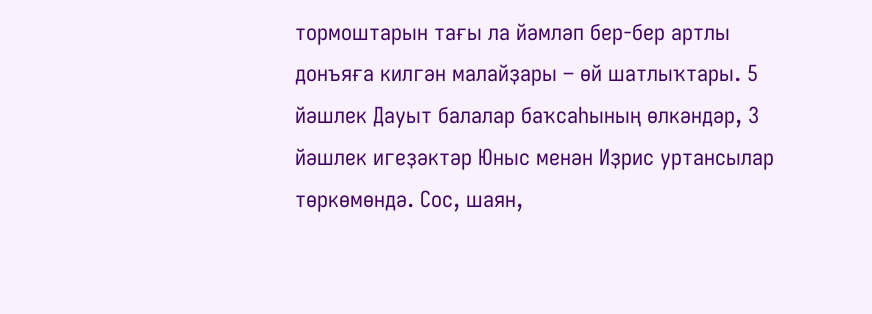тормоштарын тағы ла йәмләп бер-бер артлы донъяға килгән малайҙары – өй шатлыҡтары. 5 йәшлек Дауыт балалар баҡсаһының өлкәндәр, 3 йәшлек игеҙәктәр Юныс менән Иҙрис уртансылар төркөмөндә. Сос, шаян,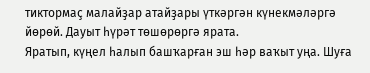тиктормаҫ малайҙар атайҙары үткәргән күнекмәләргә йөрөй. Дауыт һүрәт төшөрөргә ярата.
Яратып, күңел һалып башҡарған эш һәр ваҡыт уңа. Шуға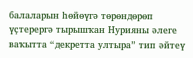балаларын һөйөүгә төрөндөрөп үҫтерергә тырышҡан Нурияны әлеге ваҡытта “декретта ултыра” тип әйтеү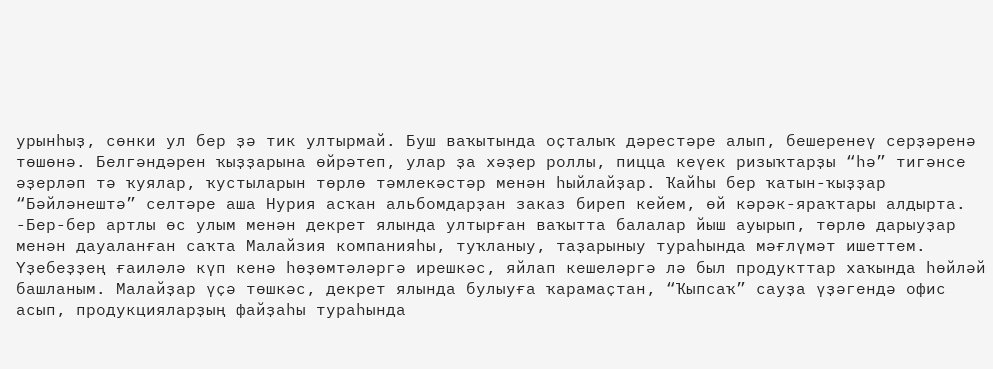урынһыҙ, сөнки ул бер ҙә тик ултырмай. Буш ваҡытында оҫталыҡ дәрестәре алып, бешеренеү серҙәренә төшөнә. Белгәндәрен ҡыҙҙарына өйрәтеп, улар ҙа хәҙер роллы, пицца кеүек ризыҡтарҙы “һә” тигәнсе әҙерләп тә ҡуялар, ҡустыларын төрлө тәмлекәстәр менән һыйлайҙар. Ҡайһы бер ҡатын-ҡыҙҙар “Бәйләнештә” селтәре аша Нурия асҡан альбомдарҙан заказ биреп кейем, өй кәрәк-яраҡтары алдырта.
-Бер-бер артлы өс улым менән декрет ялында ултырған ваҡытта балалар йыш ауырып, төрлө дарыуҙар менән дауаланған саҡта Малайзия компанияһы, туҡланыу, таҙарыныу тураһында мәғлүмәт ишеттем. Үҙебеҙҙең ғаиләлә күп кенә һөҙөмтәләргә ирешкәс, яйлап кешеләргә лә был продукттар хаҡында һөйләй башланым. Малайҙар үҫә төшкәс, декрет ялында булыуға ҡарамаҫтан, “Ҡыпсаҡ” сауҙа үҙәгендә офис асып, продукцияларҙың файҙаһы тураһында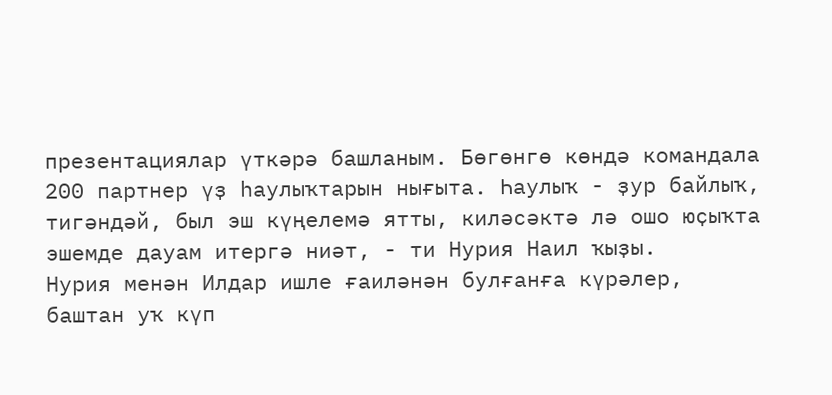презентациялар үткәрә башланым. Бөгөнгө көндә командала 200 партнер үҙ һаулыҡтарын нығыта. Һаулыҡ - ҙур байлыҡ, тигәндәй, был эш күңелемә ятты, киләсәктә лә ошо юҫыҡта эшемде дауам итергә ниәт, - ти Нурия Наил ҡыҙы.
Нурия менән Илдар ишле ғаиләнән булғанға күрәлер, баштан уҡ күп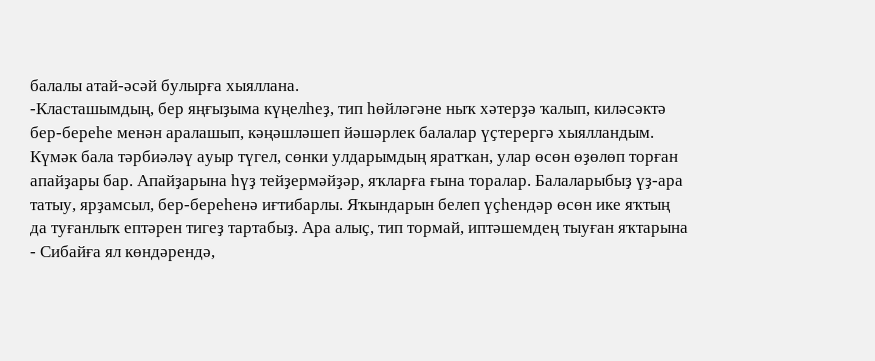балалы атай-әсәй булырға хыяллана.
-Класташымдың, бер яңғыҙыма күңелһеҙ, тип һөйләгәне ныҡ хәтерҙә ҡалып, киләсәктә бер-береһе менән аралашып, кәңәшләшеп йәшәрлек балалар үҫтерергә хыялландым. Күмәк бала тәрбиәләү ауыр түгел, сөнки улдарымдың яратҡан, улар өсөн өҙөлөп торған апайҙары бар. Апайҙарына һүҙ тейҙермәйҙәр, яҡларға ғына торалар. Балаларыбыҙ үҙ-ара татыу, ярҙамсыл, бер-береһенә иғтибарлы. Яҡындарын белеп үҫһендәр өсөн ике яҡтың да туғанлыҡ ептәрен тигеҙ тартабыҙ. Ара алыҫ, тип тормай, иптәшемдең тыуған яҡтарына - Сибайға ял көндәрендә,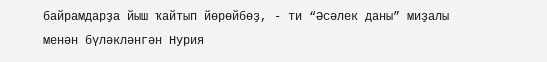байрамдарҙа йыш ҡайтып йөрөйбөҙ, - ти “Әсәлек даны” миҙалы менән бүләкләнгән Нурия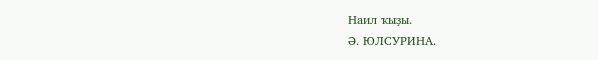Наил ҡыҙы.
Ә. ЮЛСУРИНА.